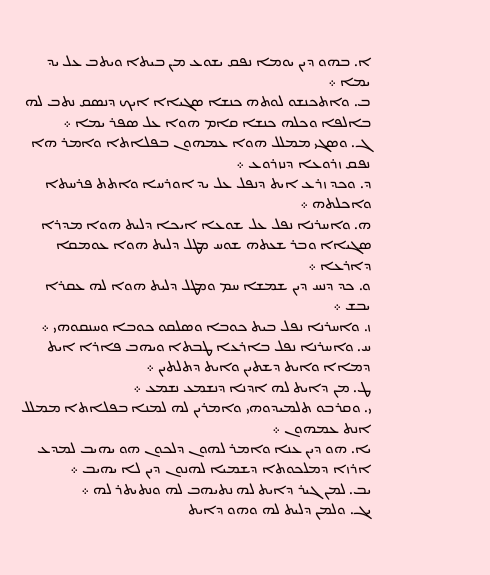ܐ. ܒܗܘ ܕܝܢ ܝܘܡܐ ܢܦܩ ܝܫܘܥ ܡܢ ܒܝܬܐ ܘܝܬܒ ܥܠ ܝܕ ܝܡܐ ܀
ܒ. ܘܐܬܟܢܫܘ ܠܘܬܗ ܟܢܫܐ ܤܓܝܐܐ ܐܝܟ ܕܢܤܩ ܢܬܒ ܠܗ ܒܐܠܦܐ ܘܟܠܗ ܟܢܫܐ ܩܐܡ ܗܘܐ ܥܠ ܤܦܪ ܝܡܐ ܀
ܓ. ܘܤܓܝ ܡܡܠܠ ܗܘܐ ܥܡܗܘܢ ܒܦܠܐܬܐ ܘܐܡܪ ܗܐ ܢܦܩ ܙܪܘܥܐ ܕܢܙܪܘܥ ܀
ܕ. ܘܟܕ ܙܪܥ ܐܝܬ ܕܢܦܠ ܥܠ ܝܕ ܐܘܪܚܐ ܘܐܬܬ ܦܪܚܬܐ ܘܐܟܠܬܗ ܀
ܗ. ܘܐܚܪܢܐ ܢܦܠ ܥܠ ܫܘܥܐ ܐܝܟܐ ܕܠܝܬ ܗܘܐ ܡܕܪܐ ܤܓܝܐܐ ܘܒܪ ܫܥܬܗ ܫܘܚ ܡܛܠ ܕܠܝܬ ܗܘܐ ܥܘܡܩܐ ܕܐܪܥܐ ܀
ܘ. ܟܕ ܕܢܚ ܕܝܢ ܫܡܫܐ ܚܡ ܘܡܛܠ ܕܠܝܬ ܗܘܐ ܠܗ ܥܩܪܐ ܝܒܫ ܀
ܙ. ܘܐܚܪܢܐ ܢܦܠ ܒܝܬ ܟܘܒܐ ܘܤܠܩܘ ܟܘܒܐ ܘܚܢܩܘܗܝ ܀
ܚ. ܘܐܚܪܢܐ ܢܦܠ ܒܐܪܥܐ ܛܒܬܐ ܘܝܗܒ ܦܐܪܐ ܐܝܬ ܕܡܐܐ ܘܐܝܬ ܕܫܬܝܢ ܘܐܝܬ ܕܬܠܬܝܢ ܀
ܛ. ܡܢ ܕܐܝܬ ܠܗ ܐܕܢܐ ܕܢܫܡܥ ܢܫܡܥ ܀
ܝ. ܘܩܪܒܘ ܬܠܡܝܕܘܗܝ ܘܐܡܪܝܢ ܠܗ ܠܡܢܐ ܒܦܠܐܬܐ ܡܡܠܠ ܐܢܬ ܥܡܗܘܢ ܀
ܝܐ. ܗܘ ܕܝܢ ܥܢܐ ܘܐܡܪ ܠܗܘܢ ܕܠܟܘܢ ܗܘ ܝܗܝܒ ܠܡܕܥ ܐܪܙܐ ܕܡܠܟܘܬܐ ܕܫܡܝܐ ܠܗܢܘܢ ܕܝܢ ܠܐ ܝܗܝܒ ܀
ܝܒ. ܠܡܢ ܓܝܪ ܕܐܝܬ ܠܗ ܢܬܝܗܒ ܠܗ ܘܢܬܝܬܪ ܠܗ ܀
ܝܓ. ܘܠܡܢ ܕܠܝܬ ܠܗ ܘܗܘ ܕܐܝܬ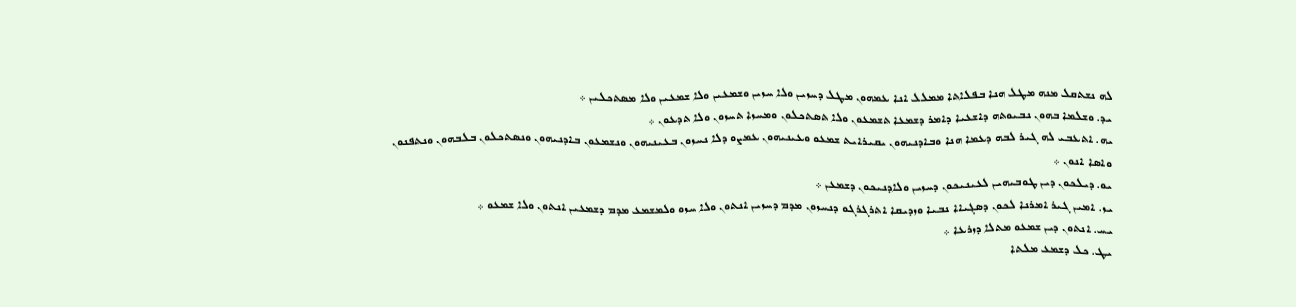ܠܗ ܢܫܬܩܠ ܡܢܗ ܡܛܠ ܗܢܐ ܒܦܠܐܬܐ ܡܡܠܠ ܐܢܐ ܥܡܗܘܢ ܡܛܠ ܕܚܙܝܢ ܘܠܐ ܚܙܝܢ ܘܫܡܥܝܢ ܘܠܐ ܫܡܥܝܢ ܘܠܐ ܡܤܬܟܠܝܢ ܀
ܝܕ. ܘܫܠܡܐ ܒܗܘܢ ܢܒܝܘܬܗ ܕܐܫܥܝܐ ܕܐܡܪ ܕܫܡܥܐ ܬܫܡܥܘܢ ܘܠܐ ܬܤܬܟܠܘܢ ܘܡܚܙܐ ܬܚܙܘܢ ܘܠܐ ܬܕܥܘܢ ܀
ܝܗ. ܐܬܥܒܝ ܠܗ ܓܝܪ ܠܒܗ ܕܥܡܐ ܗܢܐ ܘܒܐܕܢܝܗܘܢ ܝܩܝܪܐܝܬ ܫܡܥܘ ܘܥܝܢܝܗܘܢ ܥܡܨܘ ܕܠܐ ܢܚܙܘܢ ܒܥܝܢܝܗܘܢ ܘܢܫܡܥܘܢ ܒܐܕܢܝܗܘܢ ܘܢܤܬܟܠܘܢ ܒܠܒܗܘܢ ܘܢܬܦܢܘܢ ܘܐܤܐ ܐܢܘܢ ܀
ܝܘ. ܕܝܠܟܘܢ ܕܝܢ ܛܘܒܝܗܝܢ ܠܥܝܢܝܟܘܢ ܕܚܙܝܢ ܘܠܐܕܢܝܟܘܢ ܕܫܡܥܢ ܀
ܝܙ. ܐܡܝܢ ܓܝܪ ܐܡܪܢܐ ܠܟܘܢ ܕܤܓܝܐܐ ܢܒܝܐ ܘܙܕܝܩܐ ܐܬܪܓܪܓܘ ܕܢܚܙܘܢ ܡܕܡ ܕܚܙܝܢ ܐܢܬܘܢ ܘܠܐ ܚܙܘ ܘܠܡܫܡܥ ܡܕܡ ܕܫܡܥܝܢ ܐܢܬܘܢ ܘܠܐ ܫܡܥܘ ܀
ܝܚ. ܐܢܬܘܢ ܕܝܢ ܫܡܥܘ ܡܬܠܐ ܕܙܪܥܐ ܀
ܝܛ. ܟܠ ܕܫܡܥ ܡܠܬܐ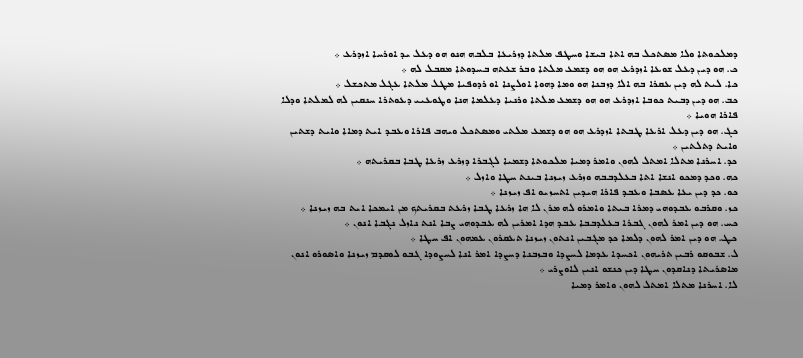ܕܡܠܟܘܬܐ ܘܠܐ ܡܤܬܟܠ ܒܗ ܐܬܐ ܒܝܫܐ ܘܚܛܦ ܡܠܬܐ ܕܙܪܝܥܐ ܒܠܒܗ ܗܢܘ ܗܘ ܕܥܠ ܝܕ ܐܘܪܚܐ ܐܙܕܪܥ ܀
ܟ. ܗܘ ܕܝܢ ܕܥܠ ܫܘܥܐ ܐܙܕܪܥ ܗܘ ܗܘ ܕܫܡܥ ܡܠܬܐ ܘܒܪ ܫܥܬܗ ܒܚܕܘܬܐ ܡܩܒܠ ܠܗ ܀
ܟܐ. ܠܝܬ ܠܗ ܕܝܢ ܥܩܪܐ ܒܗ ܐܠܐ ܕܙܒܢܐ ܗܘ ܘܡܐ ܕܗܘܐ ܐܘܠܨܢܐ ܐܘ ܪܕܘܦܝܐ ܡܛܠ ܡܠܬܐ ܥܓܠ ܡܬܟܫܠ ܀
ܟܒ. ܗܘ ܕܝܢ ܕܒܝܬ ܟܘܒܐ ܐܙܕܪܥ ܗܘ ܗܘ ܕܫܡܥ ܡܠܬܐ ܘܪܢܝܐ ܕܥܠܡܐ ܗܢܐ ܘܛܘܥܝܝ ܕܥܘܬܪܐ ܚܢܩܝܢ ܠܗ ܠܡܠܬܐ ܘܕܠܐ ܦܐܪܐ ܗܘܝܐ ܀
ܟܓ. ܗܘ ܕܝܢ ܕܥܠ ܐܪܥܐ ܛܒܬܐ ܐܙܕܪܥ ܗܘ ܗܘ ܕܫܡܥ ܡܠܬܝ ܘܡܤܬܟܠ ܘܝܗܒ ܦܐܪܐ ܘܥܒܕ ܐܝܬ ܕܡܐܐ ܘܐܝܬ ܕܫܬܝܢ ܘܐܝܬ ܕܬܠܬܝܢ ܀
ܟܕ. ܐܚܪܢܐ ܡܬܠܐ ܐܡܬܠ ܠܗܘܢ ܘܐܡܪ ܕܡܝܐ ܡܠܟܘܬܐ ܕܫܡܝܐ ܠܓܒܪܐ ܕܙܪܥ ܙܪܥܐ ܛܒܐ ܒܩܪܝܬܗ ܀
ܟܗ. ܘܟܕ ܕܡܟܘ ܐܢܫܐ ܐܬܐ ܒܥܠܕܒܒܗ ܘܙܪܥ ܙܝܙܢܐ ܒܝܢܬ ܚܛܐ ܘܐܙܠ ܀
ܟܘ. ܟܕ ܕܝܢ ܝܥܐ ܥܤܒܐ ܘܥܒܕ ܦܐܪܐ ܗܝܕܝܢ ܐܬܚܙܝܘ ܐܦ ܙܝܙܢܐ ܀
ܟܙ. ܘܩܪܒܘ ܥܒܕܘܗܝ ܕܡܪܐ ܒܝܬܐ ܘܐܡܪܘ ܠܗ ܡܪܢ ܠܐ ܗܐ ܙܪܥܐ ܛܒܐ ܙܪܥܬ ܒܩܪܝܬܟ ܡܢ ܐܝܡܟܐ ܐܝܬ ܒܗ ܙܝܙܢܐ ܀
ܟܚ. ܗܘ ܕܝܢ ܐܡܪ ܠܗܘܢ ܓܒܪܐ ܒܥܠܕܒܒܐ ܥܒܕ ܗܕܐ ܐܡܪܝܢ ܠܗ ܥܒܕܘܗܝ ܨܒܐ ܐܢܬ ܢܐܙܠ ܢܓܒܐ ܐܢܘܢ ܀
ܟܛ. ܗܘ ܕܝܢ ܐܡܪ ܠܗܘܢ ܕܠܡܐ ܟܕ ܡܓܒܝܢ ܐܢܬܘܢ ܙܝܙܢܐ ܬܥܩܪܘܢ ܥܡܗܘܢ ܐܦ ܚܛܐ ܀
ܠ. ܫܒܘܩܘ ܪܒܝܢ ܬܪܝܗܘܢ ܐܟܚܕܐ ܥܕܡܐ ܠܚܨܕܐ ܘܒܙܒܢܐ ܕܚܨܕܐ ܐܡܪ ܐܢܐ ܠܚܨܘܕܐ ܓܒܘ ܠܘܩܕܡ ܙܝܙܢܐ ܘܐܤܘܪܘ ܐܢܘܢ ܡܐܤܪܝܬܐ ܕܢܐܩܕܘܢ ܚܛܐ ܕܝܢ ܟܢܫܘ ܐܢܝܢ ܠܐܘܨܪܝ ܀
ܠܐ. ܐܚܪܢܐ ܡܬܠܐ ܐܡܬܠ ܠܗܘܢ ܘܐܡܪ ܕܡܝܐ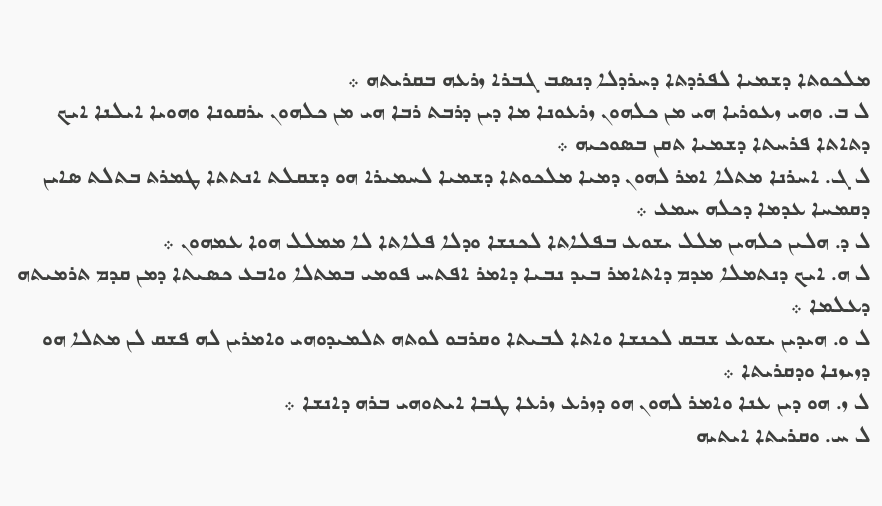ܡܠܟܘܬܐ ܕܫܡܝܐ ܠܦܪܕܬܐ ܕܚܪܕܠܐ ܕܢܤܒ ܓܒܪܐ ܙܪܥܗ ܒܩܪܝܬܗ ܀
ܠ ܒ. ܘܗܝ ܙܥܘܪܝܐ ܗܝ ܡܢ ܟܠܗܘܢ ܙܪܥܘܢܐ ܡܐ ܕܝܢ ܕܪܒܬ ܪܒܐ ܗܝ ܡܢ ܟܠܗܘܢ ܝܪܩܘܢܐ ܘܗܘܝܐ ܐܝܠܢܐ ܐܝܟ ܕܬܐܬܐ ܦܪܚܬܐ ܕܫܡܝܐ ܬܩܢ ܒܤܘܟܝܗ ܀
ܠ ܓ. ܐܚܪܢܐ ܡܬܠܐ ܐܡܪ ܠܗܘܢ ܕܡܝܐ ܡܠܟܘܬܐ ܕܫܡܝܐ ܠܚܡܝܪܐ ܗܘ ܕܫܩܠܬ ܐܢܬܬܐ ܛܡܪܬ ܒܬܠܬ ܤܐܝܢ ܕܩܡܚܐ ܥܕܡܐ ܕܟܠܗ ܚܡܥ ܀
ܠ ܕ. ܗܠܝܢ ܟܠܗܝܢ ܡܠܠ ܝܫܘܥ ܒܦܠܐܬܐ ܠܟܢܫܐ ܘܕܠܐ ܦܠܐܬܐ ܠܐ ܡܡܠܠ ܗܘܐ ܥܡܗܘܢ ܀
ܠ ܗ. ܐܝܟ ܕܢܬܡܠܐ ܡܕܡ ܕܐܬܐܡܪ ܒܝܕ ܢܒܝܐ ܕܐܡܪ ܐܦܬܚ ܦܘܡܝ ܒܡܬܠܐ ܘܐܒܥ ܟܤܝܬܐ ܕܡܢ ܩܕܡ ܬܪܡܝܬܗ ܕܥܠܡܐ ܀
ܠ ܘ. ܗܝܕܝܢ ܝܫܘܥ ܫܒܩ ܠܟܢܫܐ ܘܐܬܐ ܠܒܝܬܐ ܘܩܪܒܘ ܠܘܬܗ ܬܠܡܝܕܘܗܝ ܘܐܡܪܝܢ ܠܗ ܦܫܩ ܠܢ ܡܬܠܐ ܗܘ ܕܙܝܙܢܐ ܘܕܩܪܝܬܐ ܀
ܠ ܙ. ܗܘ ܕܝܢ ܥܢܐ ܘܐܡܪ ܠܗܘܢ ܗܘ ܕܙܪܥ ܙܪܥܐ ܛܒܐ ܐܝܬܘܗܝ ܒܪܗ ܕܐܢܫܐ ܀
ܠ ܚ. ܘܩܪܝܬܐ ܐܝܬܝܗ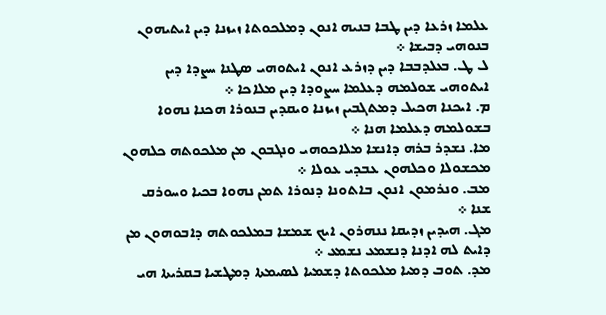ܥܠܡܐ ܙܪܥܐ ܕܝܢ ܛܒܐ ܒܢܝܗ ܐܢܘܢ ܕܡܠܟܘܬܐ ܙܝܙܢܐ ܕܝܢ ܐܝܬܝܗܘܢ ܒܢܘܗܝ ܕܒܝܫܐ ܀
ܠ ܛ. ܒܥܠܕܒܒܐ ܕܝܢ ܕܙܪܥ ܐܢܘܢ ܐܝܬܘܗܝ ܤܛܢܐ ܚܨܕܐ ܕܝܢ ܐܝܬܘܗܝ ܫܘܠܡܗ ܕܥܠܡܐ ܚܨܘܕܐ ܕܝܢ ܡܠܐܟܐ ܀
ܡ. ܐܝܟܢܐ ܗܟܝܠ ܕܡܬܓܒܝܢ ܙܝܙܢܐ ܘܝܩܕܝܢ ܒܢܘܪܐ ܗܟܢܐ ܢܗܘܐ ܒܫܘܠܡܗ ܕܥܠܡܐ ܗܢܐ ܀
ܡܐ. ܢܫܕܪ ܒܪܗ ܕܐܢܫܐ ܡܠܐܟܘܗܝ ܘܢܓܒܘܢ ܡܢ ܡܠܟܘܬܗ ܟܠܗܘܢ ܡܟܫܘܠܐ ܘܟܠܗܘܢ ܥܒܕܝ ܥܘܠܐ ܀
ܡܒ. ܘܢܪܡܘܢ ܐܢܘܢ ܒܐܬܘܢܐ ܕܢܘܪܐ ܬܡܢ ܢܗܘܐ ܒܟܝܐ ܘܚܘܪܩ ܫܢܐ ܀
ܡܓ. ܗܝܕܝܢ ܙܕܝܩܐ ܢܢܗܪܘܢ ܐܝܟ ܫܡܫܐ ܒܡܠܟܘܬܗ ܕܐܒܘܗܘܢ ܡܢ ܕܐܝܬ ܠܗ ܐܕܢܐ ܕܢܫܡܥ ܢܫܡܥ ܀
ܡܕ. ܬܘܒ ܕܡܝܐ ܡܠܟܘܬܐ ܕܫܡܝܐ ܠܤܝܡܬܐ ܕܡܛܫܝܐ ܒܩܪܝܬܐ ܗܝ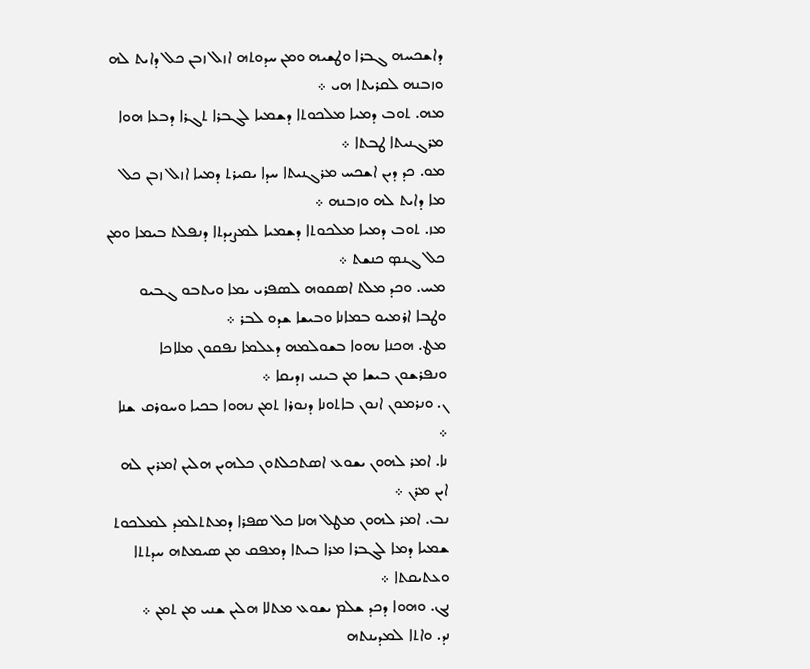ܕܐܫܟܚܗ ܓܒܪܐ ܘܛܫܝܗ ܘܡܢ ܚܕܘܬܗ ܐܙܠ ܙܒܢ ܟܠ ܕܐܝܬ ܠܗ ܘܙܒܢܗ ܠܩܪܝܬܐ ܗܝ ܀
ܡܗ. ܬܘܒ ܕܡܝܐ ܡܠܟܘܬܐ ܕܫܡܝܐ ܠܓܒܪܐ ܬܓܪܐ ܕܒܥܐ ܗܘܐ ܡܪܓܢܝܬܐ ܛܒܬܐ ܀
ܡܘ. ܟܕ ܕܝܢ ܐܫܟܚ ܡܪܓܢܝܬܐ ܚܕܐ ܝܩܝܪܬ ܕܡܝܐ ܐܙܠ ܙܒܢ ܟܠ ܡܐ ܕܐܝܬ ܠܗ ܘܙܒܢܗ ܀
ܡܙ. ܬܘܒ ܕܡܝܐ ܡܠܟܘܬܐ ܕܫܡܝܐ ܠܡܨܝܕܬܐ ܕܢܦܠܬ ܒܝܡܐ ܘܡܢ ܟܠ ܓܢܤ ܟܢܫܬ ܀
ܡܚ. ܘܟܕ ܡܠܬ ܐܤܩܘܗ ܠܤܦܪܝ ܝܡܐ ܘܝܬܒܘ ܓܒܝܘ ܘܛܒܐ ܐܪܡܝܘ ܒܡܐܢܐ ܘܒܝܫܐ ܫܕܘ ܠܒܪ ܀
ܡܛ. ܗܟܢܐ ܢܗܘܐ ܒܫܘܠܡܗ ܕܥܠܡܐ ܢܦܩܘܢ ܡܠܐܟܐ ܘܢܦܪܫܘܢ ܒܝܫܐ ܡܢ ܒܝܢܝ ܙܕܝܩܐ ܀
ܢ. ܘܢܪܡܘܢ ܐܢܘܢ ܒܐܬܘܢܐ ܕܢܘܪܐ ܬܡܢ ܢܗܘܐ ܒܟܝܐ ܘܚܘܪܩ ܫܢܐ ܀
ܢܐ. ܐܡܪ ܠܗܘܢ ܝܫܘܥ ܐܤܬܟܠܬܘܢ ܟܠܗܝܢ ܗܠܝܢ ܐܡܪܝܢ ܠܗ ܐܝܢ ܡܪܢ ܀
ܢܒ. ܐܡܪ ܠܗܘܢ ܡܛܠ ܗܢܐ ܟܠ ܤܦܪܐ ܕܡܬܬܠܡܕ ܠܡܠܟܘܬ ܫܡܝܐ ܕܡܐ ܠܓܒܪܐ ܡܪܐ ܒܝܬܐ ܕܡܦܩ ܡܢ ܤܝܡܬܗ ܚܕܬܬܐ ܘܥܬܝܩܬܐ ܀
ܢܓ. ܘܗܘܐ ܕܟܕ ܫܠܡ ܝܫܘܥ ܡܬܠܐ ܗܠܝܢ ܫܢܝ ܡܢ ܬܡܢ ܀
ܢܕ. ܘܐܬܐ ܠܡܕܝܢܬܗ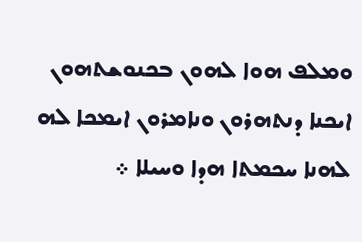ܘܡܠܦ ܗܘܐ ܠܗܘܢ ܒܟܢܘܫܬܗܘܢ ܐܝܟܢܐ ܕܢܬܗܪܘܢ ܘܢܐܡܪܘܢ ܐܝܡܟܐ ܠܗ ܠܗܢܐ ܚܟܡܬܐ ܗܕܐ ܘܚܝܠܐ ܀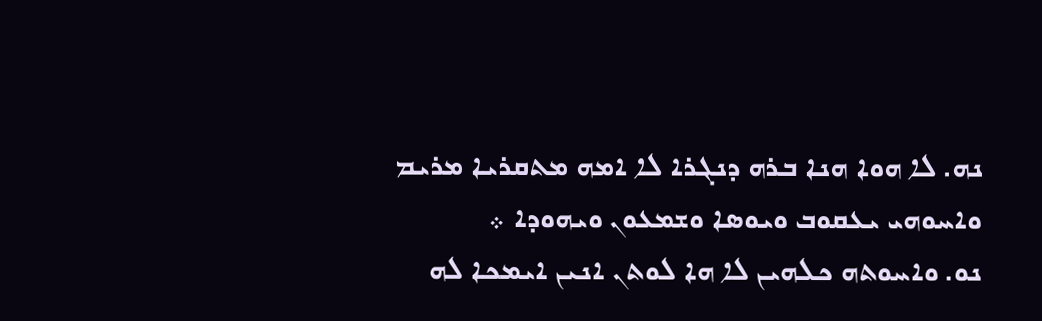ܢܗ. ܠܐ ܗܘܐ ܗܢܐ ܒܪܗ ܕܢܓܪܐ ܠܐ ܐܡܗ ܡܬܩܪܝܐ ܡܪܝܡ ܘܐܚܘܗܝ ܝܥܩܘܒ ܘܝܘܤܐ ܘܫܡܥܘܢ ܘܝܗܘܕܐ ܀
ܢܘ. ܘܐܚܘܬܗ ܟܠܗܝܢ ܠܐ ܗܐ ܠܘܬܢ ܐܢܝܢ ܐܝܡܟܐ ܠܗ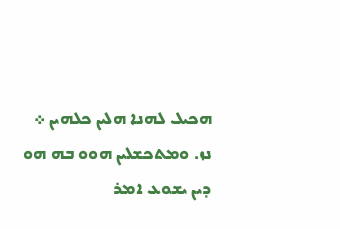ܗܟܝܠ ܠܗܢܐ ܗܠܝܢ ܟܠܗܝܢ ܀
ܢܙ. ܘܡܬܟܫܠܝܢ ܗܘܘ ܒܗ ܗܘ ܕܝܢ ܝܫܘܥ ܐܡܪ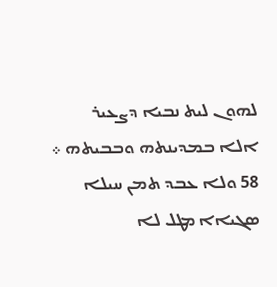ܠܗܘܢ ܠܝܬ ܢܒܝܐ ܕܨܥܝܪ ܐܠܐ ܒܡܕܝܢܬܗ ܘܒܒܝܬܗ ܀ 58 ܘܠܐ ܥܒܕ ܬܡܢ ܚܝܠܐ ܤܓܝܐܐ ܡܛܠ ܠܐ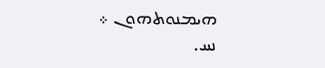ܗܝܡܢܘܬܗܘܢ ܀
ܢܚ.